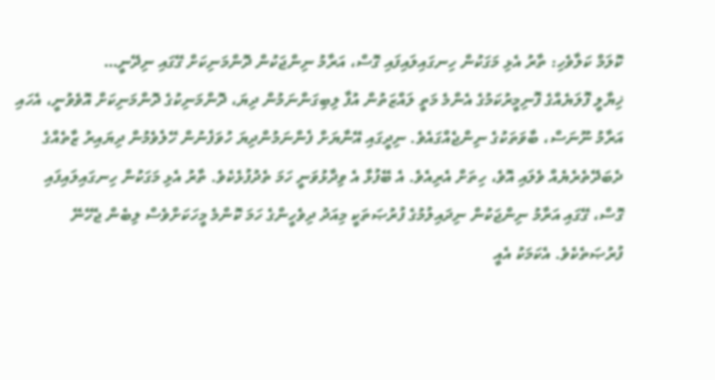ކޮލަމް ކަލާވެހި: ތާރު އެޅި މަގަކުން ހިނގައިލައިފައި ގޮސް، އަރާމު ނިންޖަކުން ދޮންމަނިކަށް ގޭގައި ނިދޭނީ…
ޚިޔާލީ ފޮލަޔެއްގެ ފޮނިމީރުކަމުގެ އެންމެ މަތީ ލައްޒަތުން އުފާ ލިބިގަންނަމުން ދިޔަ، ދޮންމަނިކުގެ ދޮންމަނިކަށް އޮވެވުނީ، އެހައި އަރާމު ނޫނަސް، ބާވަތަކުގެ ނިންޖެއްގައެވެ. ނިދީގައި އޭނާޔަށް ފެންނަމުންދިޔަ ހުވަފެނުން ހޭލެވެމުން ދިޔައިރު ޒާތެއްގެ ދެބަދޭތެރެޔެއް ވެލައި އޮވެ، ހިތަށް އެރިއެވެ. އެ ބޭފުޅާ އެ ވިދާޅުވަނީ ހަމަ ތެދުފުޅެކެވެ. ތާރު އެޅި މަގަކުން ހިނގައިލައިފައި ގޮސް، ގޭގައި އަރާމު ނިންޖަކުން ނިދައިލުމުގެ ފުރުޞަތަކީ މިއަދު ދިވެހީންގެ ހަމަ ކޮންމެ މީހަކަށްވެސް ލިބެން ޖެހޭނޭ ފުރުޞަތެކެވެ. އެކަމަކު އެއީ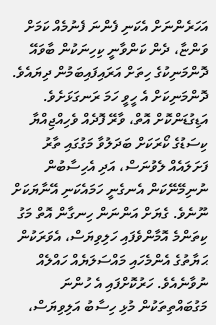އަހަރެންނަށް އެކަނި ފެންނަ ފެނުމެއް ކަމަށް ވަންޏާ، ދެން ކަންވާނީ ކިހިނަކުން ބާވައޭ ދޮންމަނިކުގެ ހިތަށް އަރައިފައިބަމުން ދިޔައެވެ.
ދޮންމަނިކަށް އެ ހީވީ ހަމަ ރަނގަޅަށެވެ. އަޑިގުޑަންކޮށް އޮތް، ވާރޭ ފޮދެއް ވެހިއްޖިއްޔާ ކިސަޑުގެ ކޯރަކަށް ބަދަލުވާ މަގުގައި ތާރު ފަށަލައެއް ލެވުނަސް، އަދި އެހިސާބުން ނުނިމޭނޭކަން އެނގެނީ ހަމައެކަނި އޭނާޔަކަށް ނޫނެވެ. ގެޔަށް އަންނަން ހިނގާން އޮތް މަގު ކިތަންމެ އޮމާންވެފައި ހަލިވިޔަސް، އެވަރަކުން ޙަޔާތުގެ އެންމެހައި މައްސަލަޔެއް ހައްލެއް ނުވާނެއެވެ. ހަރުކޮށްފައި އެ ހުންނަ މަގުބައްތިތަކުން މުޅި ހިސާބު އަލިވިޔަސް،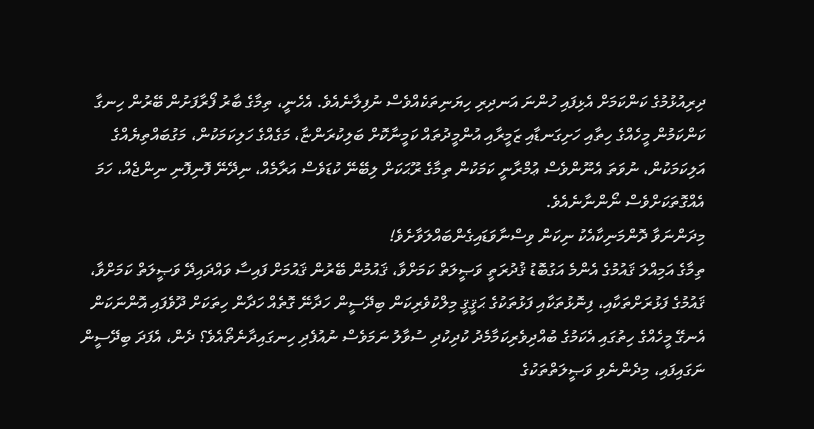ދިރިއުޅުމުގެ ކަންކަމަށް އެޅިފައި ހުންނަ އަނދިރި ހިޔަނިތަކެއްވެސް ނުފިލާނެއެވެ. އެހެނީ، ތިމާގެ ބާރު ފޯރާފަށުން ބޭރުން ހިނގާ ކަންކަމުން މީހެއްގެ ހިތާއި ހަށިގަނޑާއި ޒަމީރާއި އުންމީދުތައް ކަމީނާކޮށް ބަލިކުރަންޏާ، މަގެއްގެ ހަލިކަމަކުން، މަގުބައްތިޔެއްގެ އަލިކަމަކުން، ނުވަތަ އެނޫންވެސް ޢުމްރާނީ ކަމަކުން ތިމާގެ ރޫޙަކަށް ލިބޭނޭ ކުޑަވެސް އަރާމެއް، ނިދޭނޭ ފޮނިފޮނި ނިންޖެއް، ހަމަ އެއްގޮތަކަށްވެސް ނޯންނާނެއެވެ.
މިދަންނަވާ ދޮންމަނިކާއެކު ނިކަން ވިސްނާވަޑައިގެންބައްލަވާށެވެ!
ތިމާގެ އަމިއްލަ ޤައުމުގެ އެންމެ އަގުބޮޑު ޤުދުރަތީ ވަޞީލަތް ކަމަށްވާ، ޤައުމުން ބޭރުން ޤައުމަށް ފައިސާ ވައްދައިދޭ ވަޞީލަތް ކަމަށްވާ، ޤައުމުގެ ފަޅުރަށްތަކާއި، ފިނޮޅުތަކާއި ފަޅުތަކުގެ ޙަޤީޤީ މިލްކުވެރިކަން ބިދޭސީން ހަދާނޭ ގޮތެއް ހަދާން ހިތަކަށް ދޫވެފައި އޮންނަކަން އެނގޭ މީހެއްގެ ހިތުގައި އެކަމުގެ ބުއްދިވެރިކަމާމެދު ކުދިކުދި ސުވާލު ނަމަވެސް ނުއުފެދި ހިނގައިދާނެތޯއެވެ؟ ދެން، އެފަދަ ބިދޭސީން ނަގައިފައި، މިދެންނެވި ވަޞީލަތްތަކުގެ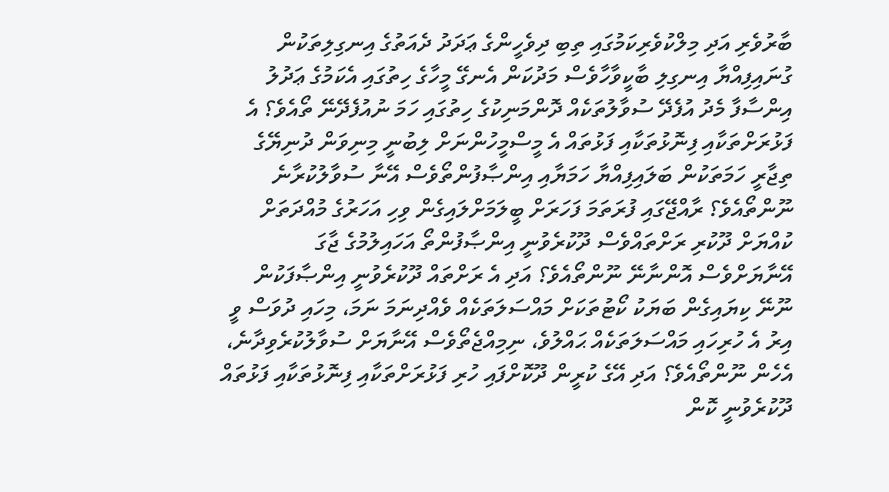ބާރުވެރި އަދި މިލްކުވެރިކަމުގައި ތިބި ދިވެހީންގެ ޢަދަދު ދެއަތުގެ އިނގިލިތަކުން ގުނައިފިއްޔާ އިނގިލި ބާކީވާހާވެސް މަދުކަން އެނގޭ މީހާގެ ހިތުގައި އެކަމުގެ ޢަދުލު އިންސާފާ މެދު އުފެދޭ ސުވާލުތަކެއް ދޮންމަނިކުގެ ހިތުގައި ހަމަ ނުއުފެދޭނޭ ތޯއެވެ؟ އެ ފަޅުރަށްތަކާއި ފިނޮޅުތަކާއި ފަޅުތައް އެ މީސްމީހުންނަށް ލިބުނީ މިނިވަން ދުނިޔޭގެ ތިޖާރީ ހަމަތަކުން ބަލައިފިއްޔާ ހަމަޔާއި އިންޞާފުންތޯވެސް އޭނާ ސުވާލުކުރާނެ ނޫންތޯއެވެ؟ ރާއްޖޭގައި ފުރަތަމަ ފަހަރަށް ބީލަމަށްލައިގެން ވިހި އަހަރުގެ މުއްދަތަށް ކުއްޔަށް ދޫކުރި ރަށްތައްވެސް ދޫކުރެވުނީ އިންޞާފުންތޯ އަހައިލުމުގެ ޖާގަ އޭނާޔަށްވެސް އޮންނާނޭ ނޫންތޯއެވެ؟ އަދި އެ ރަށްތައް ދޫކުރެވުނީ އިންޞާފަކުން ނޫނޭ ކިޔައިގެން ބަޔަކު ކޯޓުތަކަށް މައްސަލަތަކެއް ވެއްދިނަމަ ނަމަ، މިހައި ދުވަސް ވީ އިރު އެ ހުރިހައި މައްސަލަތަކެއް ޙައްލުވެ، ނިމިއްޖެތޯވެސް އޭނާޔަށް ސުވާލުކުރެވިދާނެ، އެހެން ނޫންތޯއެވެ؟ އަދި އޭގެ ކުރީން ދޫކޮށްފައި ހުރި ފަޅުރަށްތަކާއި ފިނޮޅުތަކާއި ފަޅުތައް ދޫކުރެވުނީ ކޮން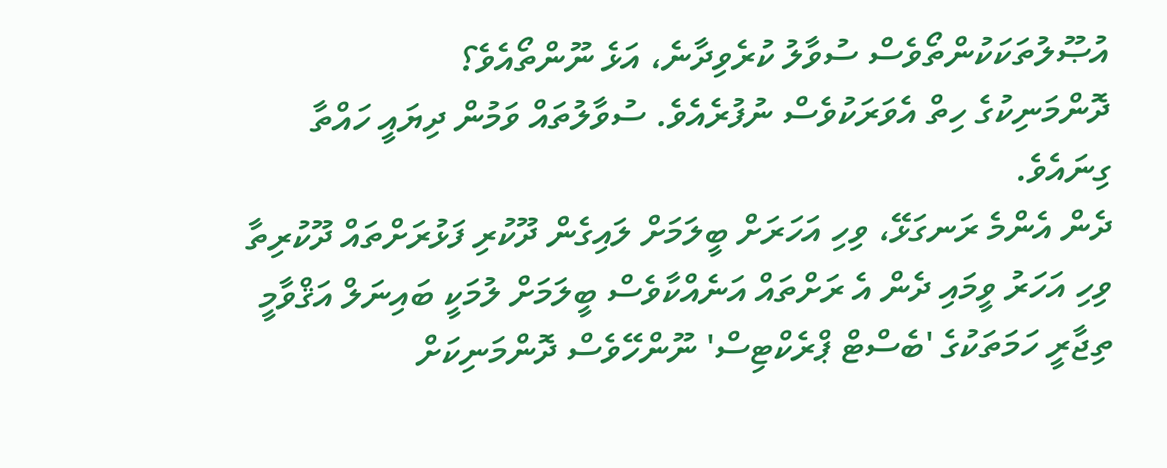އުޞޫލުތަކަކުންތޯވެސް ސުވާލު ކުރެވިދާނެ، އަޅެ ނޫންތޯއެވެ؟
ދޮންމަނިކުގެ ހިތް އެވަރަކުވެސް ނުފުރެއެވެ. ސުވާލުތައް ވަމުން ދިޔައީ ހައްތާ ގިނައެވެ.
ދެން އެންމެ ރަނގަޅޭ، ވިހި އަހަރަށް ބީލަމަށް ލައިގެން ދޫކުރި ފަޅުރަށްތައް ދޫކުރިތާ ވިހި އަހަރު ވީމައި ދެން އެ ރަށްތައް އަނެއްކާވެސް ބީލަމަށް ލުމަކީ ބައިނަލް އަޤްވާމީ ތިޖާރީ ހަމަތަކުގެ 'ބެސްޓް ޕްރެކްޓިސް' ނޫންހޭވެސް ދޮންމަނިކަށް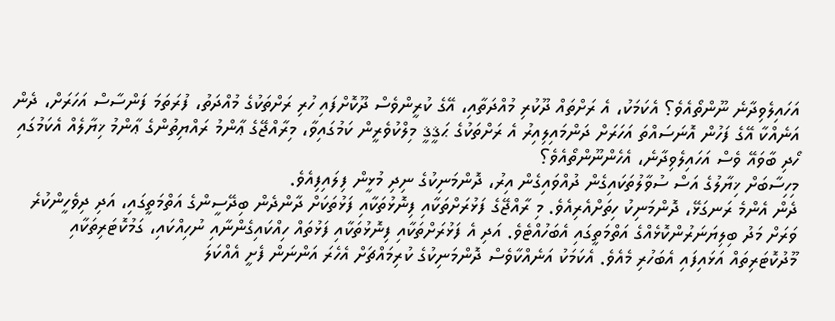އަހައިލެވިދާނެ ނޫންތޯއެވެ؟ އެކަމަކު، އެ ރަށްތައް ދޫކުރި މުއްދަތާއި، އޭގެ ކުރީންވެސް ދޫކޮށްފައި ހުރި ރަށްތަކުގެ މުއްދަތު، ފުރަތަމަ ފަންސާސް އަހަރަށް، ދެން އަނެއްކާ އޭގެ ފަހުން އޮނަސައްތަ އަހަރަށް ދަންމައިލިއިރު އެ ރަށްތަކުގެ ޙަޤީޤީ މިލްކުވެރީން ކަމުގައިވާ، މިރާއްޖޭގެ ޢާންމު ރައްޔިތުންގެ ޢާންމު ޚިޔާލެއް އެކަމުގައި ހޯދި ބާވައޭ ވެސް އަހައިލެވިދާނެ، އެހެންނޫންތޯއެވެ؟
މިހިސާބަށް ޚިޔާލުގެ އަސް ސުވާލުތަކައިގެން ދުއްވައިގެން އިރު، ދޮންމަނިކުގެ ނިދި މުޅީން ފިލައިފިއެވެ.
ދެން އެންމެ ރަނގަޅޭ، ދޮންމަނިކު ހިތަށްއެރިއެވެ. މި ރާއްޖޭގެ ފަޅުރަށްތަކާއި ފިނޮޅުތަކާއި ފަޅުތަކަށް ދާންދެން ބިދޭސީންގެ އަތްމަތީގައި، އަދި ދިވެހީންކުރެ ވަރަށް މަދު ބިލިޔަނަރުންކޮޅެއްގެ އަތްމަތީގައި އެބަހުއްޓެވެ. އަދި އެ ފަޅުރަށްތަކާއި ފިނޮޅުތަކާއި ފަޅުތައް ހިއްކައިގެންނާއި ނުހިއްކައި، ގަމުކޮޓަރިތަކާއި މޫދުކޮޓަރިތައް އަޅައިފައި އެބަހުރި މެއެވެ. އެކަމަކު އަނެއްކާވެސް ދޮންމަނިކުގެ ކުރިމައްޗަށް އެހެރަ އަންނަން ފެށީ އެއްކަލަ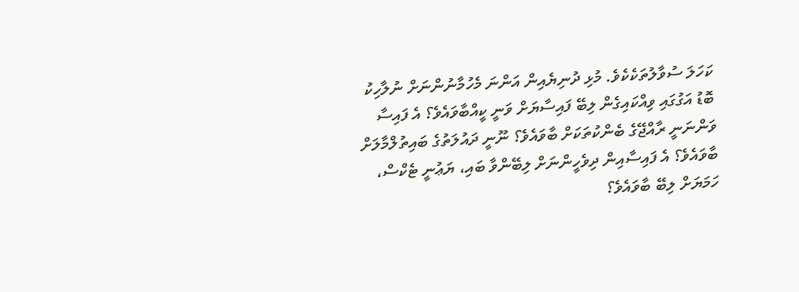ކަހަލަ ސުވާލުތަކެކެވެ. މުޅި ދުނިޔެއިން އަންނަ މެހުމާނުންނަށް ނުލާހިކު ބޮޑު އަގުގައި ވިއްކައިގެން ލިބޭ ފައިސާޔަށް ވަނީ ކީއްބާވައެވެ؟ އެ ފައިސާ ވަންނަނީ ރާއްޖޭގެ ބެންކުތަކަށް ބާވައެވެ؟ ނޫނީ ދައުލަތުގެ ބައިތުލްމާލަށް ބާވައެވެ؟ އެ ފައިސާއިން ދިވެހީންނަށް ލިބޭންވާ ބައި، ޔަޢުނީ ޓެކްސް، ހަމަޔަށް ލިބޭ ބާވައެވެ؟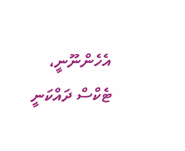އެހެންނޫނީ، ޓެކްސް ދައްކަނީ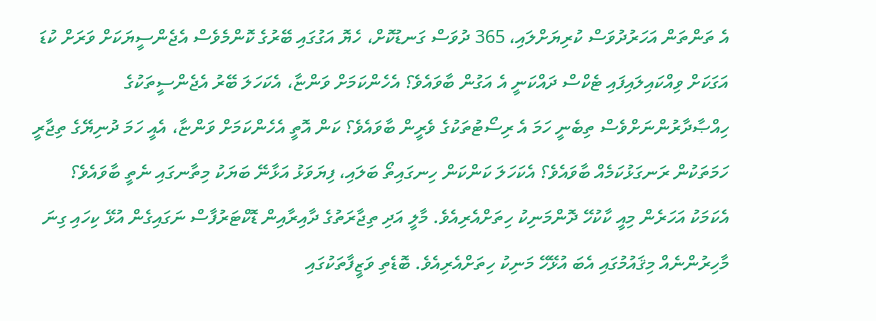އެ ތަންތަން އަހަރުދުވަސް ކުރިޔަށްލައި، 365 ދުވަސް ގަނޑުކޮށް، ހެޔޮ އަގުގައި ބޭރުގެ ކޮންމެވެސް އެޖެންސީޔަކަށް ވަރަށް ކުޑަ އަގަކަށް ވިއްކައިލައިފައި ޓެކްސް ދައްކަނީ އެ އަގުން ބާވައެވެ؟ އެހެންކަމަށް ވަންޏާ، އެކަހަލަ ބޭރު އެޖެންސީތަކުގެ ހިއްޞާދާރުންނަށްވެސް ތިބެނީ ހަމަ އެ ރިސޯޓުތަކުގެ ވެރީން ބާވައެވެ؟ ކަން އޮތީ އެހެންކަމަށް ވަންޏާ، އެއީ ހަމަ ދުނިޔޭގެ ތިޖާރީ ހަމަތަކުން ރަނގަޅުކަމެއް ބާވައެވެ؟ އެކަހަލަ ކަންކަން ހިނގައިތޯ ބަލައި، ފިޔަވަޅު އަޅާނޭ ބަޔަކު މިތާނގައި ނެތީ ބާވައެވެ؟
އެކަމަކު އަހަރެން މިއީ ކާކުހޭ ދޮންމަނިކު ހިތަށްއެރިއެވެ. މާލީ އަދި ތިޖާރަތުގެ ދާއިރާއިން ޑޮކްޓަރުފާސް ނަގައިގެން އުޅޭ ކިހައި ގިނަ މާހިރުންނެއް މިޤައުމުގައި އެބަ އުޅޭހޭ މަނިކު ހިތަށްއެރިއެވެ. ބޮޑެތި ވަޒީފާތަކުގައި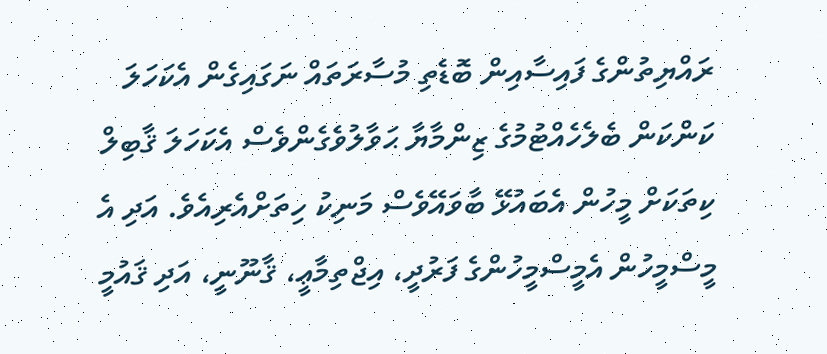ރައްޔިތުންގެ ފައިސާއިން ބޮޑެތި މުސާރަތައް ނަގައިގެން އެކަހަލަ ކަންކަން ބެލެހެއްޓުމުގެ ޒިންމާޔާ ޙަވާލުވެގެންވެސް އެކަހަލަ ޤާބިލް ކިތަކަށް މީހުން އެބައުޅޭ ބާވައޭވެސް މަނިކު ހިތަށްއެރިއެވެ. އަދި އެ މީސްމީހުން އެމީސްމީހުންގެ ފަރުދީ، އިޖްތިމާޢީ، ޤާނޫނީ، އަދި ޤައުމީ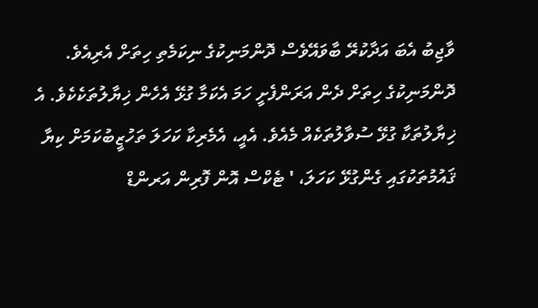ވާޖިބު އެބަ އަދާކުރޭ ބާވައޭވެސް ދޮންމަނިކުގެ ނިކަމެތި ހިތަށް އެރިއެވެ.
ދޮންމަނިކުގެ ހިތަށް ދެން އަރަންފެށީ ހަމަ އެކަމާ ގުޅޭ އެހެން ޚިޔާލުތަކެކެވެ. އެ ޚިޔާލުތަކާ ގުޅޭ ސުވާލުތަކެއް މެއެވެ. އެއީ، އެމެރިކާ ކަހަލަ ތަހުޒީބުކަމަށް ކިޔާ ޤައުމުތަކުގައި ގެންގުޅޭ ކަހަލަ، ' ޓެކްސް އޮން ފޮރިން އަރންޑް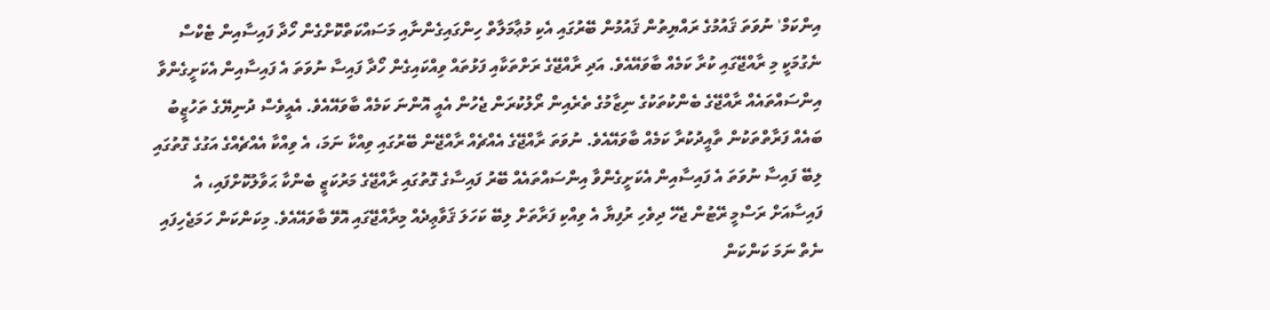އިންކަމް' ނުވަތަ ޤައުމުގެ ރައްޔިތުން ޤައުމުން ބޭރުގައި އެކި މުޢާމަލާތް ހިންގައިގެންނާއި މަސައްކަތްކޮށްގެން ހޯދާ ފައިސާއިން ޓެކްސް ނެގުމަކީ މި ރާއްޖޭގައި ކުރާ ކަމެއް ބާވައޭއެވެ. އަދި ރާއްޖޭގެ ރަށްތަކާއި ފަޅުތައް ވިއްކައިގެން ހޯދާ ފައިސާ ނުވަތަ އެ ފައިސާއިން އެކަށީގެންވާ އިންސައްތައެއް ރާއްޖޭގެ ބެންކުތަކުގެ ނިޒާމުގެ ތެރެއިން ރޯލުކުރަން ޖެހުން އެއީ އޮންނަ ކަމެއް ބާވައޭއެވެ. އެއީވެސް ދުނިޔޭގެ ތަހުޒީބު ބައެއް ފަރާތްތަކުން ތާއީދުކުރާ ކަމެއް ބާވައޭއެވެ. ނުވަތަ ރާއްޖޭގެ އެއްޗެއް ރާއްޖޭން ބޭރުގައި ވިއްކާ ނަމަ، އެ ވިއްކާ އެއްޗެއްގެ އަގުގެ ގޮތުގައި ލިބޭ ފައިސާ ނުވަތަ އެ ފައިސާއިން އެކަށީގެންވާ އިންސައްތައެއް ބޭރު ފައިސާގެ ގޮތުގައި ރާއްޖޭގެ މަރުކަޒީ ބެންކާ ޙަވާލުކޮށްފައި، އެ ފައިސާއަށް ރަސްމީ ރޭޓުން ޖެހޭ ދިވެހި ރުފިޔާ އެ ވިއްކި ފަރާތަށް ލިބޭ ކަހަލަ ޤަވާޢިދެއް މިރާއްޖޭގައި އޮވޭ ބާވައޭއެވެ. މިކަންކަން ހަމަޖެހިފައި ނެތް ނަމަ ކަންކަން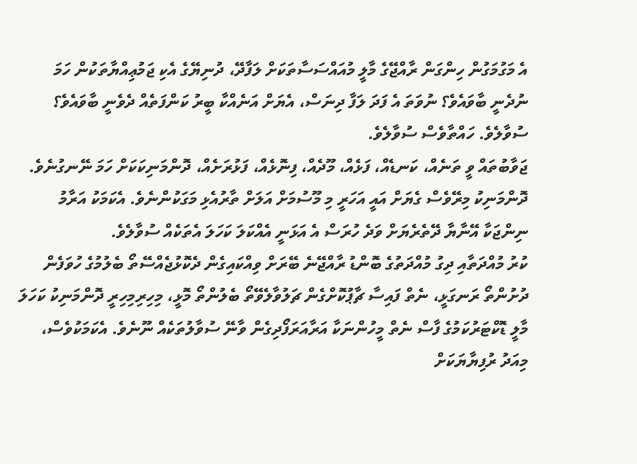އެ މަގުމަގުން ހިންގަން ރާއްޖޭގެ މާލީ މުއައްސަސާތަކަށް ލަފާދޭ، ދުނިޔޭގެ އެކި ޖަމުޢިއްޔާތަކުން ހަމަ ނުދެނީ ބާވައެވެ؟ ނުވަތަ އެ ފަދަ ލަފާ ދިނަސް، އެޔަށް އަނެއްކާ ބީރު ކަންފަތެއް ދެވެނީ ބާވައެވެ؟ ސުވާލެވެ. ހައްތާވެސް ސުވާލެވެ.
ޖަވާބުތައް ވީ ތަނެއް، ކަނޑެއް، ފަޅެއް، މޫދެއް، ފިނޮޅެއް، ފަޅުރަށެއް، ދޮންމަނިކަކަށް ހަމަ ނޭނގުނެވެ.
ދޮންމަނިކު މިރޭވެސް ގެޔަށް އައީ އަހަރީ މި މޫސުމަށް އަލަށް ތާރުއެޅި މަގަކުންނެވެ. އެކަމަކު އަރާމު ނިންޖަކާ އޭނާޔާ ދޭތެރެޔަށް ވަދެ ހުރަސް އެ އަޅަނީ އެއްކަލަ ކަހަލަ އެތަކެއް ސުވާލެވެ.
ކުރު މުއްދަތާއި ދިގު މުއްދަތުގެ ބޮންޑު ރާއްޖޭނެ ބޭރަށް ވިއްކައިގެން ދެކޮޅުޖެއްސޭތޯ ބެލުމުގެ ހުވަފެން ދުށުންތޯ ރަނގަޅީ، ނެތް ފައިސާ ޗާޕުކޮށްގެން ޗަލުވާލެވޭތޯ ބެލުންތޯ މޮޅީ، މިހިރިމިހިރީ ދޮންމަނިކު ކަހަލަ މާލީ ޑޮކްޓަރުކަމުގެ ފާސް ނެތް މީހުންނަކާ އަރާއަރަފޯދިގެން ވާނޭ ސުވާލުތަކެއް ނޫނެވެ. އެކަމަކުވެސް، މިއަދު ރުފިޔާޔަކަށް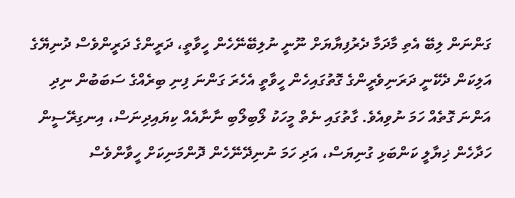ގަންނަން ލިބޭ އެތި މާދަމާ ދެރުފިޔާޔަށް ނޫނީ ނުލިބޭނޭހެން ހީވާތީ، ދަރީންގެ ދަރީންވެސް ދުނިޔޭގެ އަލިކަން ދެކޭނީ ދަރަނިވެރީންގެ ގޮތުގައިހެން ހީވާތީ އެހެރަ ގަންނަ ފިނި ބިރެއްގެ ސަބަބުން ނިދި އަންނަ ގޮތެއް ހަމަ ނުވިއެވެ. ގާތުގައި ނެތް މީހަކު ލޯބިލޯބި ނާނާއެއް ކިޔައިދިނަސް، އިނގިރޭސީން ހަދާހެން ޚިޔާލީ ކަންބަޅި ގުނިޔަސް، އަދި ހަމަ ނުނިދޭނޭހެން ދޮންމަނިކަށް ހީވާންވެސް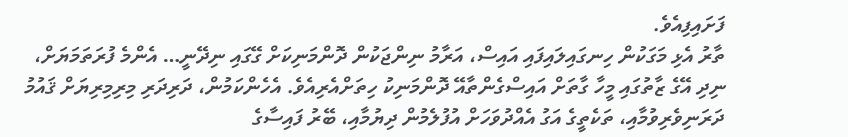ފަށައިފިއެވެ.
ތާރު އެޅި މަގަކުން ހިނގައިލައިފައި އައިސް، އަރާމު ނިންޖަކުން ދޮންމަނިކަށް ގޭގައި ނިދޭނީ… އެންމެ ފުރަތަމަޔަށް، ނިދި އޭގެ ޒާތުގައި މީހާ ގާތަށް އައިސްގެންތާއޭ ދޮންމަނިކު ހިތަށްއެރިއެވެ. އެހެންކަމުން، ދަރިދަރި މިރިމިރިޔަށް ޤައުމު ދަރަނިވެރިވުމާއި، ތަކެތީގެ އަގު އެއްދުވަހަށް އުފުލެމުން ދިޔުމާއި، ބޭރު ފައިސާގެ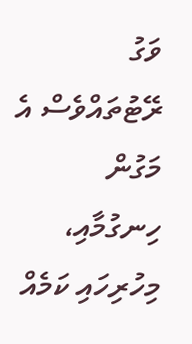ވަގު ރޭޓުތައްވެސް އެ މަގުން ހިނގުމާއި، މިހުރިހައި ކަމެއް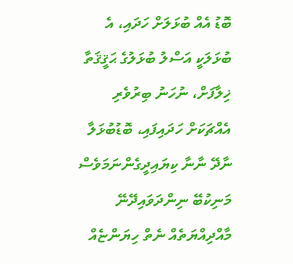ބޮޑު އެއް ބުޅަލަށް ހަދައި، އެ ބުޅަލަކީ އަސްލު ބުޅަލުގެ ޙަޤީޤަތާ ޚިލާފަށް، ނުހަނު ބިރުވެރި އެއްޗަކަށް ހަދައިފައި، ބޮޑުބުޅަލާ ނާދޭ ނާނާ ކިޔައިދީގެންނަމަވެސް މަނިކުބޭ ނިންދަވައިދޭނޭ މާއްދިއްޔަތެއް ނެތް ހިޔަންޏެއް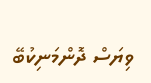ވިޔަސް ދޮންމަނިކުބޭ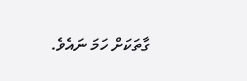ގާތަކަށް ހަމަ ނައެވެ.